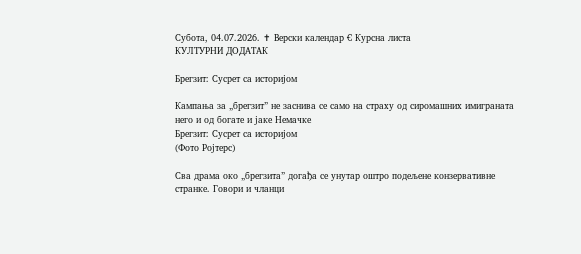Субота, 04.07.2026. ✝ Верски календар € Курсна листа
КУЛТУРНИ ДОДАТАК

Брегзит: Сусрет са историјом

Кампања за „брегзит” не заснива се само на страху од сиромашних имиграната него и од богате и јаке Немачке
Брегзит: Сусрет са историјом
(Фото Ројтерс)

Сва драма око „брегзита” догађа се унутар оштро подељене конзервативне странке. Говори и чланци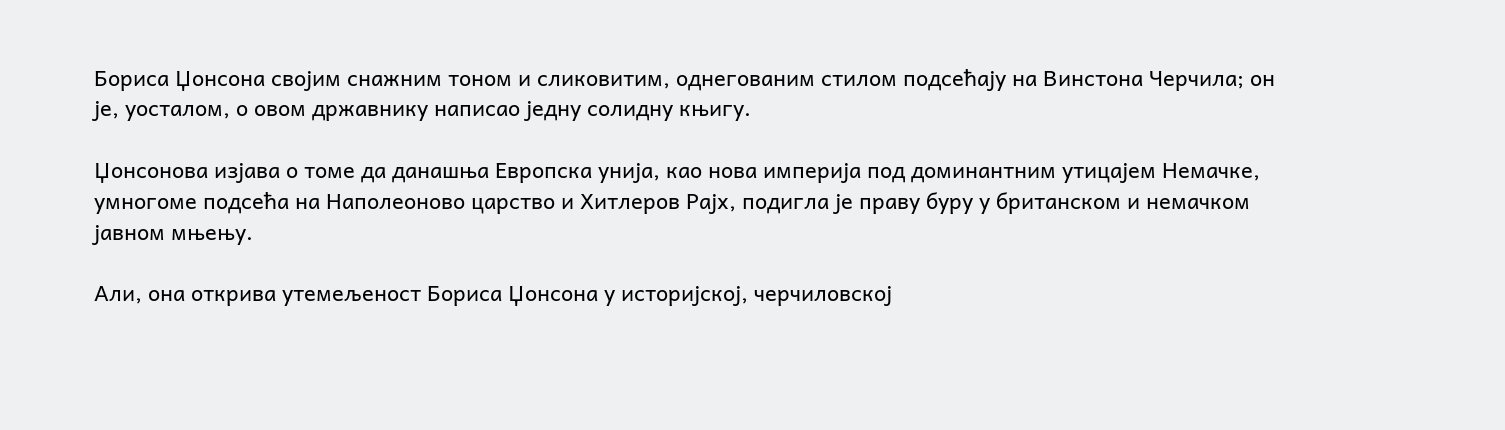Бориса Џонсона својим снажним тоном и сликовитим, однегованим стилом подсећају на Винстона Черчила; он је, уосталом, о овом државнику написао једну солидну књигу.

Џонсонова изјава о томе да данашња Европска унија, као нова империја под доминантним утицајем Немачке, умногоме подсећа на Наполеоново царство и Хитлеров Рајх, подигла је праву буру у британском и немачком јавном мњењу.

Али, она открива утемељеност Бориса Џонсона у историјској, черчиловској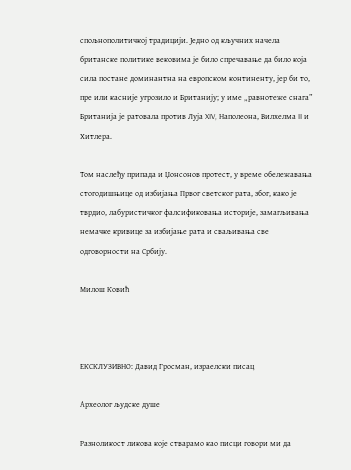спољнополитичкој традицији. Једно од кључних начела британске политике вековима је било спречавање да било која сила постане доминантна на европском континенту, јер би то, пре или касније угрозило и Британију; у име „равнотеже снага” Британија је ратовала против Луја XIV, Наполеона, Вилхелма II и Хитлера.

Том наслеђу припада и Џонсонов протест, у време обележавања стогодишњице од избијања Првог светског рата, због, како је тврдио, лабуристичког фалсификовања историје, замагљивања немачке кривице за избијање рата и сваљивања све одговорности на Србију.

Милош Ковић



ЕКСКЛУЗИВНО: Давид Гросман, израелски писац

Археолог људске душе

Разноликост ликова које стварамо као писци говори ми да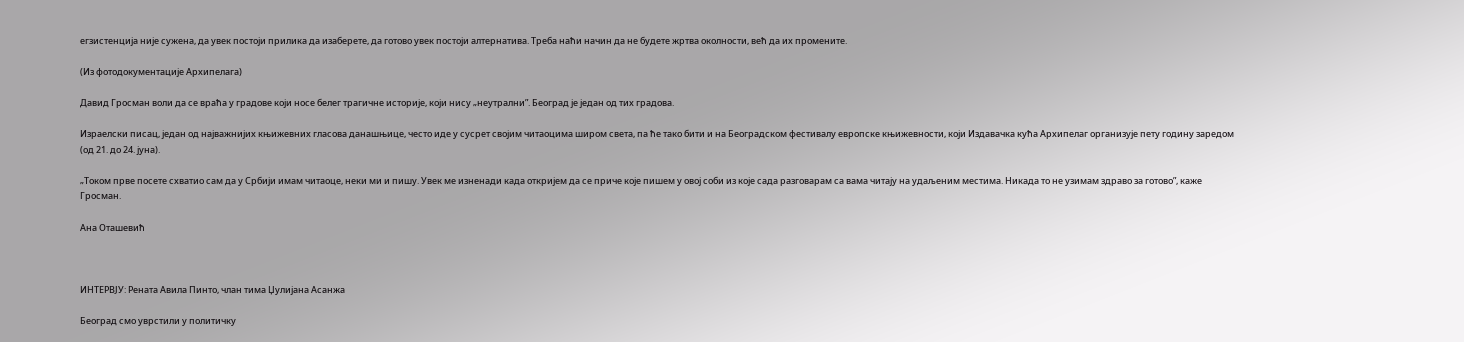егзистенција није сужена, да увек постоји прилика да изаберете, да готово увек постоји алтернатива. Треба наћи начин да не будете жртва околности, већ да их промените.

(Из фотодокументације Архипелага)

Давид Гросман воли да се враћа у градове који носе белег трагичне историје, који нису „неутрални”. Београд је један од тих градова.

Израелски писац, један од најважнијих књижевних гласова данашњице, често иде у сусрет својим читаоцима широм света, па ће тако бити и на Београдском фестивалу европске књижевности, који Издавачка кућа Архипелаг организује пету годину заредом (од 21. до 24. јуна).

„Током прве посете схватио сам да у Србији имам читаоце, неки ми и пишу. Увек ме изненади када откријем да се приче које пишем у овој соби из које сада разговарам са вама читају на удаљеним местима. Никада то не узимам здраво за готово”, каже Гросман.

Ана Оташевић



ИНТЕРВЈУ: Рената Авила Пинто, члан тима Џулијана Асанжа

Београд смо уврстили у политичку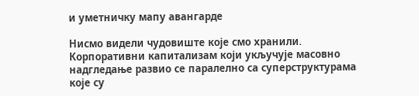и уметничку мапу авангарде

Нисмо видели чудовиште које смо хранили. Корпоративни капитализам који укључује масовно надгледање развио се паралелно са суперструктурама које су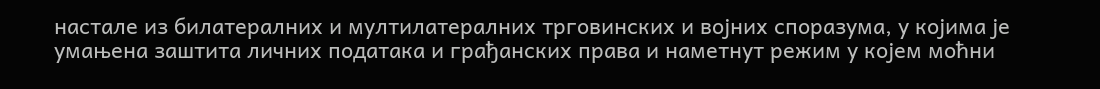настале из билатералних и мултилатералних трговинских и војних споразума, у којима је умањена заштита личних података и грађанских права и наметнут режим у којем моћни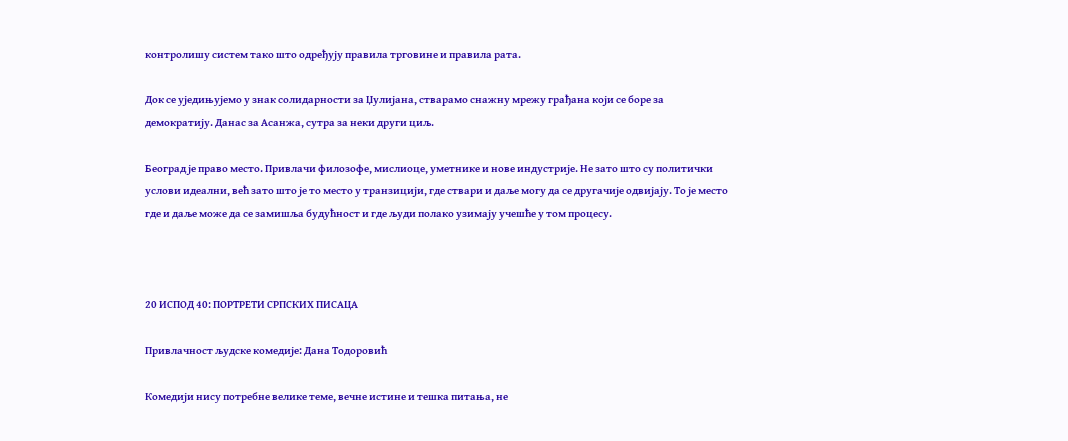контролишу систем тако што одређују правила трговине и правила рата.

Док се уједињујемо у знак солидарности за Џулијана, стварамо снажну мрежу грађана који се боре за демократију. Данас за Асанжа, сутра за неки други циљ.

Београд је право место. Привлачи филозофе, мислиоце, уметнике и нове индустрије. Не зато што су политички услови идеални, већ зато што је то место у транзицији, где ствари и даље могу да се другачије одвијају. То је место где и даље може да се замишља будућност и где људи полако узимају учешће у том процесу.



20 ИСПОД 40: ПОРТРЕТИ СРПСКИХ ПИСАЦА

Привлачност људске комедије: Дана Тодоровић

Комедији нису потребне велике теме, вечне истине и тешка питања, не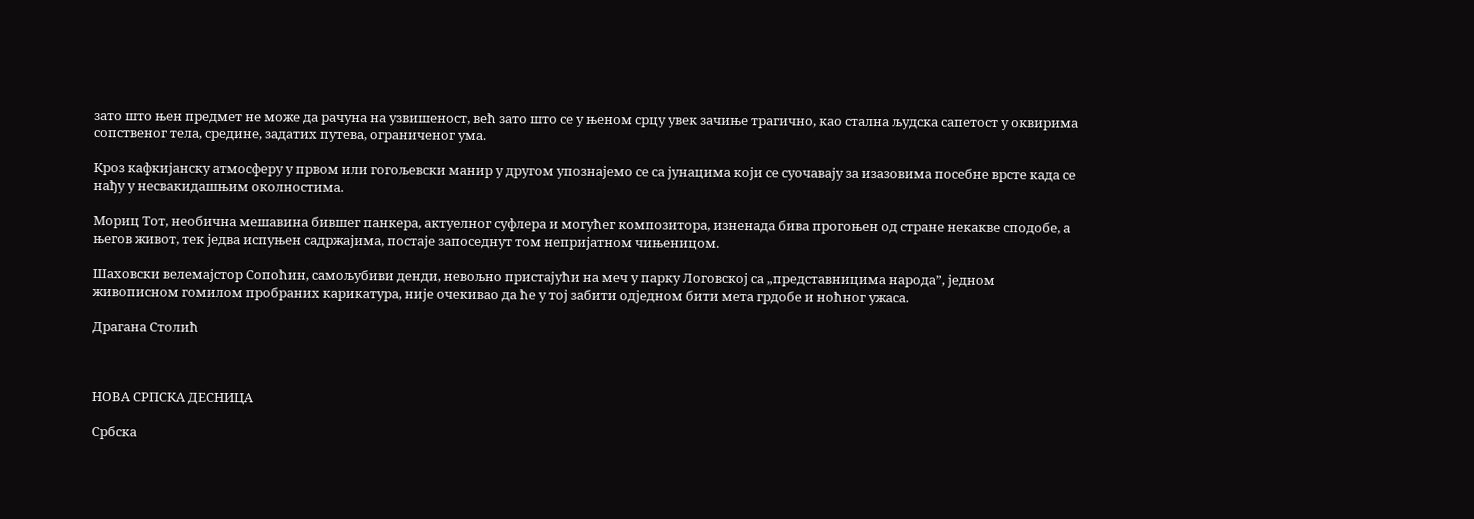зато што њен предмет не може да рачуна на узвишеност, већ зато што се у њеном срцу увек зачиње трагично, као стална људска сапетост у оквирима сопственог тела, средине, задатих путева, ограниченог ума.

Кроз кафкијанску атмосферу у првом или гогољевски манир у другом упознајемо се са јунацима који се суочавају за изазовима посебне врсте када се нађу у несвакидашњим околностима.

Мориц Тот, необична мешавина бившег панкера, актуелног суфлера и могућег композитора, изненада бива прогоњен од стране некакве сподобе, а његов живот, тек једва испуњен садржајима, постаје запоседнут том непријатном чињеницом.

Шаховски велемајстор Сопоћин, самољубиви денди, невољно пристаjући на меч у парку Логовској са „представницима народа”, једном живописном гомилом пробраних карикатура, није очекивао да ће у тој забити одједном бити мета грдобе и ноћног ужаса.

Драгана Столић



НОВА СРПСКА ДЕСНИЦА

Србска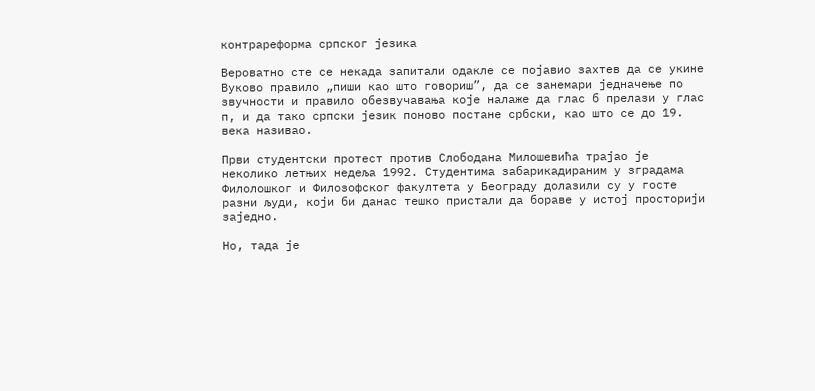контрареформа српског језика

Вероватно сте се некада запитали одакле се појавио захтев да се укине Вуково правило „пиши као што говориш”, да се занемари једначење по звучности и правило обезвучавања које налаже да глас б прелази у глас п, и да тако српски језик поново постане србски, као што се до 19. века називао.

Први студентски протест против Слободана Милошевића трајао је неколико летњих недеља 1992. Студентима забарикадираним у зградама Филолошког и Филозофског факултета у Београду долазили су у госте разни људи, који би данас тешко пристали да бораве у истој просторији заједно.

Но, тада је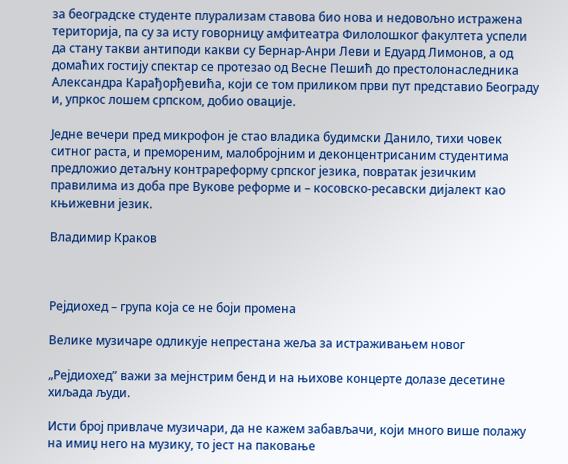за београдске студенте плурализам ставова био нова и недовољно истражена територија, па су за исту говорницу амфитеатра Филолошког факултета успели да стану такви антиподи какви су Бернар-Анри Леви и Едуард Лимонов, а од домаћих гостију спектар се протезао од Весне Пешић до престолонаследника Александра Карађорђевића, који се том приликом први пут представио Београду и, упркос лошем српском, добио овације.

Једне вечери пред микрофон је стао владика будимски Данило, тихи човек ситног раста, и премореним, малобројним и деконцентрисаним студентима предложио детаљну контрареформу српског језика, повратак језичким правилима из доба пре Вукове реформе и – косовско-ресавски дијалект као књижевни језик.

Владимир Краков



Рејдиохед – група која се не боји промена

Велике музичаре одликује непрестана жеља за истраживањем новог

„Рејдиохед” важи за мејнстрим бенд и на њихове концерте долазе десетине хиљада људи.

Исти број привлаче музичари, да не кажем забављачи, који много више полажу на имиџ него на музику, то јест на паковање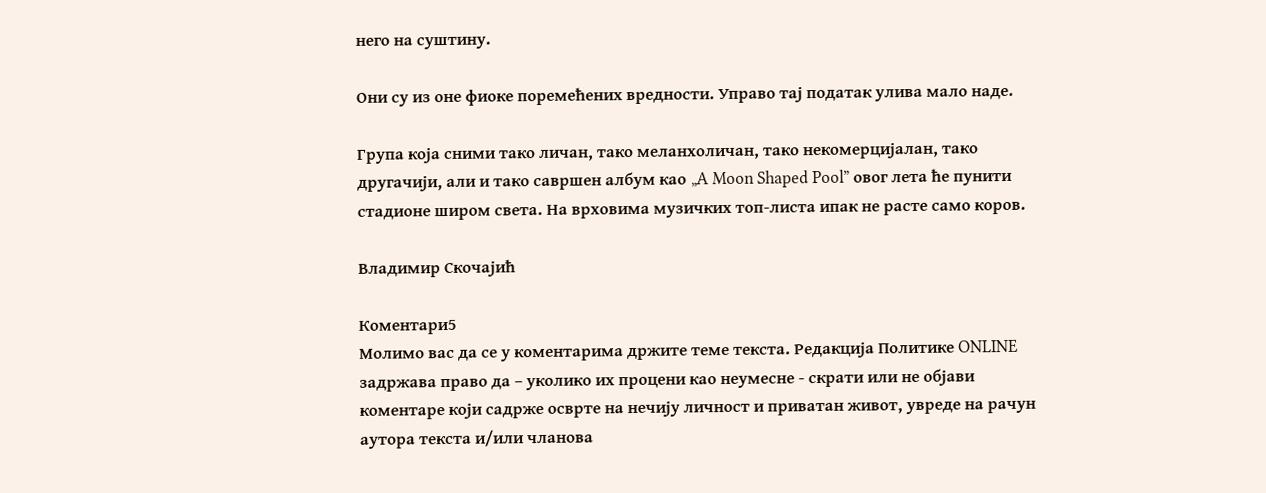него на суштину.

Они су из оне фиоке поремећених вредности. Управо тај податак улива мало наде.

Група која сними тако личан, тако меланхоличан, тако некомерцијалан, тако другачији, али и тако савршен албум као „A Moon Shaped Pool” овог лета ће пунити стадионе широм света. На врховима музичких топ-листа ипак не расте само коров.

Владимир Скочајић

Коментари5
Молимо вас да се у коментарима држите теме текста. Редакција Политике ONLINE задржава право да – уколико их процени као неумесне - скрати или не објави коментаре који садрже осврте на нечију личност и приватан живот, увреде на рачун аутора текста и/или чланова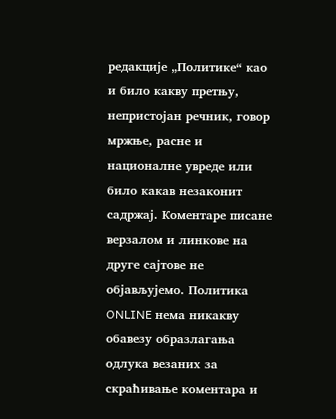редакције „Политике“ као и било какву претњу, непристојан речник, говор мржње, расне и националне увреде или било какав незаконит садржај. Коментаре писане верзалом и линкове на друге сајтове не објављујемо. Политика ONLINE нема никакву обавезу образлагања одлука везаних за скраћивање коментара и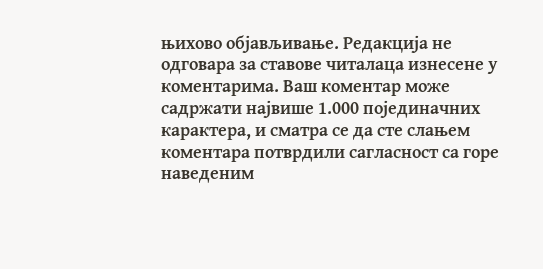њихово објављивање. Редакција не одговара за ставове читалаца изнесене у коментарима. Ваш коментар може садржати највише 1.000 појединачних карактера, и сматра се да сте слањем коментара потврдили сагласност са горе наведеним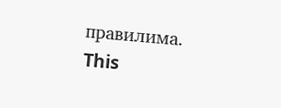правилима.
This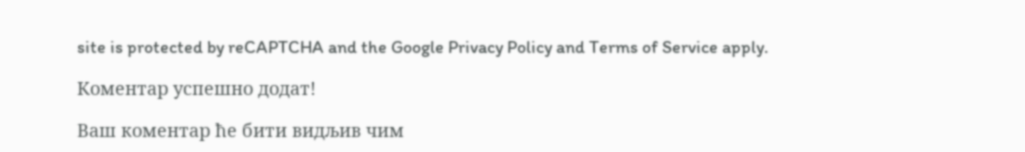site is protected by reCAPTCHA and the Google Privacy Policy and Terms of Service apply.

Комeнтар успeшно додат!

Ваш комeнтар ћe бити видљив чим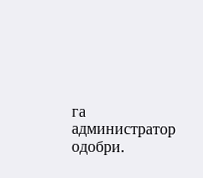га администратор одобри.